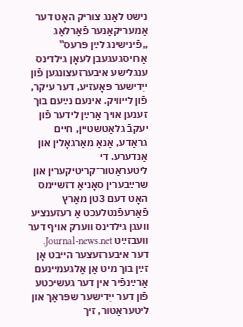נישט לאַנג צוריק האָט דער אַמעריקאַנער פֿאַרלאַג „פֿינישינג לײַן פּרעס‟ אַרויסגעגעבן לעאָן גילדינס ענגלישע איבערזעצונגען פֿון ייִדישער פּאָעזיע, דער עיקר, פֿון לייוויק. אינעם נײַעם בוך זענען אויך אַרײַן לידער פֿון יעקבֿ גלאַטשטיין, חיים גראַדע, אַנאַ מאַרגאָלין און אַנדערע. די ליטעראַטור־קריטיקערין און שרײַבערין סאָניאַ דזשיימס האָט דעם 3טן מאַרץ פֿאַרעפֿנטלעכט אַ רעזענציע וועגן גילדינס ווערק אויף דער וועבזײַט Journal-news.net.
דער איבערזעצער הייבט אָן זײַן בוך מיט אַן אַלגעמיינעם אַרײַנפֿיר אין דער געשיכטע פֿון דער ייִדישער שפּראַך און ליטעראַטור, זיך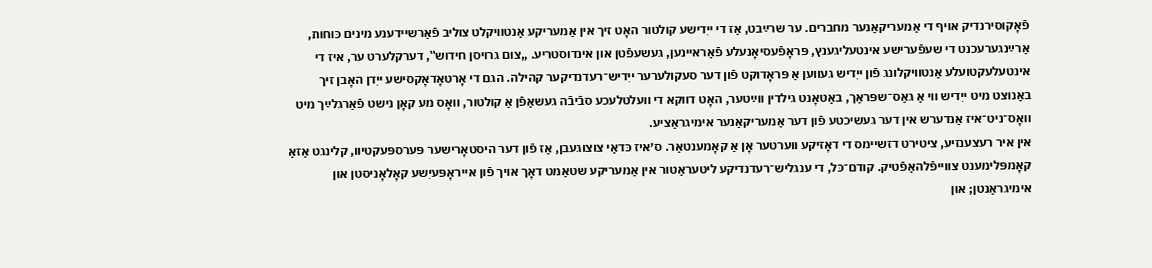פֿאָקוסירנדיק אויף די אַמעריקאַנער מחברים. ער שרײַבט, אַז די ייִדישע קולטור האָט זיך אין אַמעריקע אַנטוויקלט צוליב פֿאַרשיידענע מינים כּוחות, אַרײַנגערעכנט די שעפֿערישע אינטעליגענץ, פּראָפֿעסיאָנעלע פֿאַראיינען, געשעפֿטן און אינדוסטריע. „צום גרויסן חידוש‟, דערקלערט ער, איז די אינטעלעקטועלע אַנטוויקלונג פֿון ייִדיש געווען אַ פּראָדוקט פֿון דער סעקולערער ייִדיש־רעדנדיקער קהילה. הגם די אָרטאָדאָקסישע ייִדן האָבן זיך באַנוצט מיט ייִדיש ווי אַ גאַס־שפּראַך, באַטאָנט גילדין ווײַטער, האָט דווקא די וועלטלעכע סבֿיבֿה געשאַפֿן אַ קולטור, וואָס מע קאָן נישט פֿאַרגלײַך מיט וואָס־ניט־איז אַנדערש אין דער געשיכטע פֿון דער אַמעריקאַנער אימיגראַציע.
אין איר רעצענזיע, ציטירט דזשיימס די דאָזיקע ווערטער אָן אַ קאָמענטאַר. ס׳איז כּדאַי צוצוגעבן, אַז פֿון דער היסטאָרישער פּערספּעקטיוו, קלינגט אַזאַ קאָמפּלימענט צווייפֿלהאַפֿטיק. קודם־כּל, די ענגליש־רעדנדיקע ליטעראַטור אין אַמעריקע שטאַמט דאָך אויך פֿון אייראָפּעיִשע קאָלאָניסטן און אימיגראַנטן; און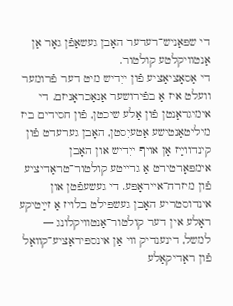די שפּאַניש־רעדער האָבן געשאַפֿן גאָר אַן אַנטוויקלטע קולטור.
די אַסאָציאַציע פֿון ייִדיש מיט דער פֿרומער וועלט איז אַ בפֿירושער אַנאַכראָניזם. די אימיגראַנטן פֿון אַלע שיכטן, פֿון חסידים ביז מיליטאַנטישע אַטעיִסטן, האָבן גערעדט פֿון קינדווײַז אָן אויף ייִדיש און האָבן אימפּאָרטירט אַ גרייטע קולטור־טראַדיציע פֿון מיזרח־אייראָפּע. די געשעפֿטן און אינדוסטריע האָבן געשפּילט בלויז אַ זײַטיקע ראָלע אין דער קולטור־אַנטוויקלונג — למשל, דינענדיק ווי אַן אינספּיראַציע־קוואַל פֿון ראַדיקאַלע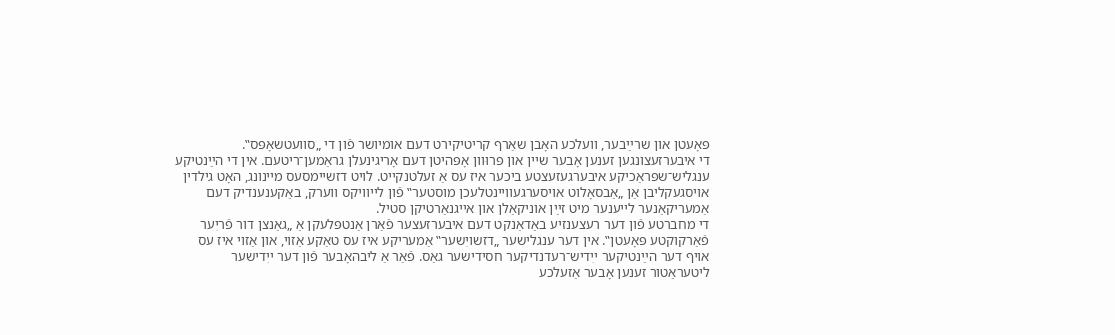פּאָעטן און שרײַבער, וועלכע האָבן שאַרף קריטיקירט דעם אומיושר פֿון די „סוועטשאָפּס‟.
די איבערזעצונגען זענען אָבער שיין און פּרוּוון אָפּהיטן דעם אָריגינעלן גראַמען־ריטעם. אין די הײַנטיקע ענגליש־שפּראַכיקע איבערגעזעצטע ביכער איז עס אַ זעלטנקייט. לויט דזשיימסעס מיינונג, האָט גילדין אויסגעקליבן אַן „אַבסאָלוט אויסערגעוויינטלעכן מוסטער‟ פֿון לייוויקס ווערק, באַקענענדיק דעם אַמעריקאַנער לייענער מיט זײַן אוניקאַלן און אייגנאַרטיקן סטיל.
די מחברטע פֿון דער רעצענזיע באַדאַנקט דעם איבערזעצער פֿאַרן אַנטפּלעקן אַ „גאַנצן דור פֿריִער פֿאַרקוקטע פּאָעטן‟. אין דער ענגלישער „דזשויִשער‟ אַמעריקע איז עס טאַקע אַזוי, און אַזוי איז עס אויף דער הײַנטיקער ייִדיש־רעדנדיקער חסידישער גאַס. פֿאַר אַ ליבהאָבער פֿון דער ייִדישער ליטעראַטור זענען אָבער אַזעלכע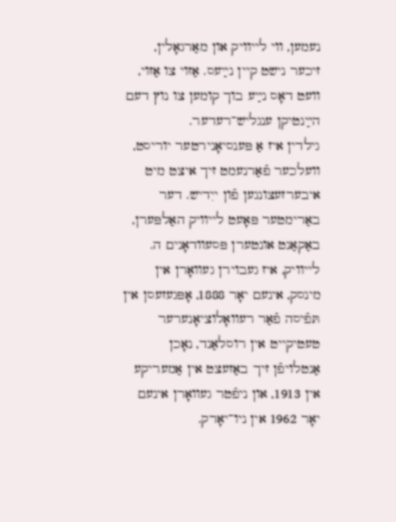נעמען, ווי לייוויק און מאַרגאָלין, זיכער נישט קיין נײַעס. אַזוי צו אַזוי, וועט דאָס נײַע בוך קומען צו נוץ דעם הײַנטיקן ענגליש־רעדער.
גילדין איז אַ פּענסיאָנירטער יוריסט, וועלכער פֿאַרנעמט זיך איצט מיט איבערזעצונגען פֿון ייִדיש. דער באַרימטער פּאָעט לייוויק האַלפּערן, באַקאַנט אונטערן פּסעוודאָנים ה. לייוויק, איז געבוירן געוואָרן אין מינסק, אינעם יאָר 1888, אָפּגעזעסן אין תּפֿיסה פֿאַר רעוואָלוציאָנערער טעטיקייט אין רוסלאַנד, נאָכן אַנטלויפֿן זיך באַזעצט אין אַמעריקע אין 1913, און ניפֿטר געוואָרן אינעם יאָר 1962 אין ניו־יאָרק.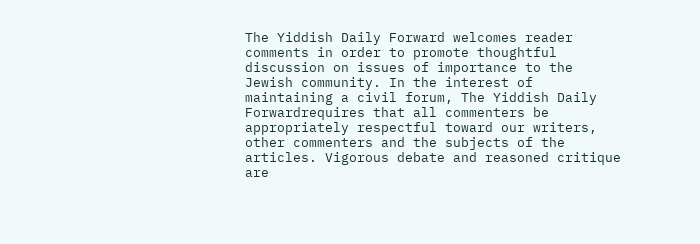The Yiddish Daily Forward welcomes reader comments in order to promote thoughtful discussion on issues of importance to the Jewish community. In the interest of maintaining a civil forum, The Yiddish Daily Forwardrequires that all commenters be appropriately respectful toward our writers, other commenters and the subjects of the articles. Vigorous debate and reasoned critique are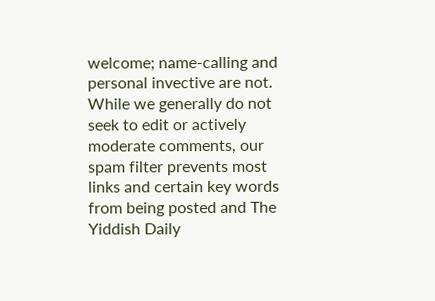welcome; name-calling and personal invective are not. While we generally do not seek to edit or actively moderate comments, our spam filter prevents most links and certain key words from being posted and The Yiddish Daily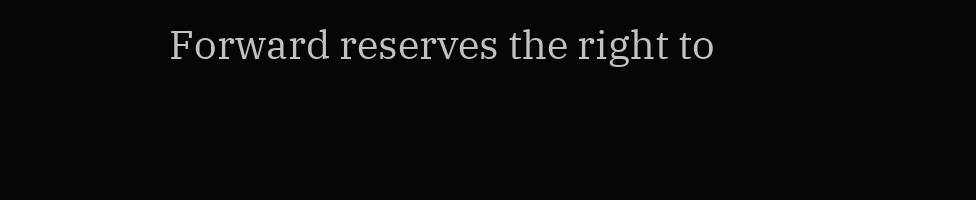Forward reserves the right to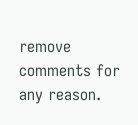remove comments for any reason.